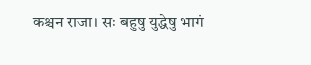कश्चन राजा। सः बहुषु युद्धेषु भागं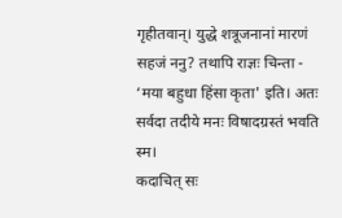गृहीतवान्। युद्धे शत्रूजनानां मारणं सहजं ननु? तथापि राज्ञः चिन्ता - ‘मया बहुधा हिंसा कृता' इति। अतः सर्वदा तदीये मनः विषादग्रस्तं भवति स्म।
कदाचित् सः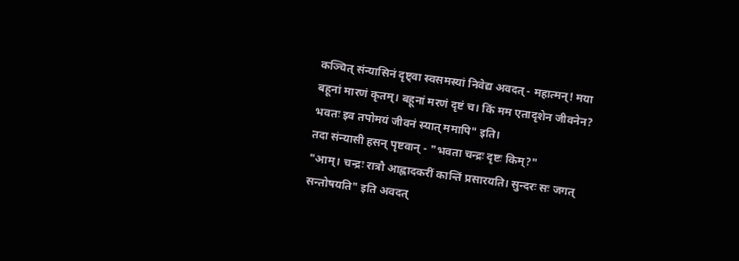कञ्चित् संन्यासिनं दृष्ट्वा स्वसमस्यां निवेद्य अवदत् - महात्मन्! मया बहूनां मारणं कृतम्। बहूनां मरणं दृष्टं च। किं मम एतादृशेन जीवनेन? भवतः इव तपोमयं जीवनं स्यात् ममापि" इति।
तदा संन्यासी हसन् पृष्टवान् - "भवता चन्द्रः दृष्टः किम्?"
"आम्। चन्द्रः रात्रौ आह्लादकरीं कान्तिं प्रसारयति। सुन्दरः सः जगत् सन्तोषयति" इति अवदत्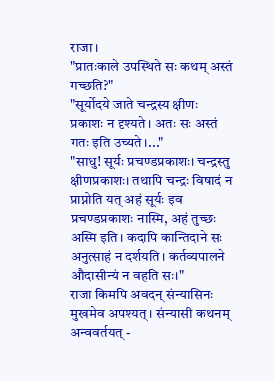राजा।
"प्रातःकाले उपस्थिते सः कथम् अस्तं गच्छति?"
"सूर्योदये जाते चन्द्रस्य क्षीणः प्रकाशः न दृश्यते। अतः सः अस्तं गतः इति उच्यते।..."
"साधु! सूर्यः प्रचण्डप्रकाशः। चन्द्रस्तु क्षीणप्रकाशः। तथापि चन्द्रः विषादं न प्राप्नोति यत् अहं सूर्यः इव प्रचण्डप्रकाशः नास्मि, अहं तुच्छः अस्मि इति। कदापि कान्तिदाने सः अनुत्साहं न दर्शयति। कर्तव्यपालने औदासीन्यं न वहति सः।"
राजा किमपि अवदन् संन्यासिनः मुखमेव अपश्यत्। संन्यासी कथनम् अन्ववर्तयत् -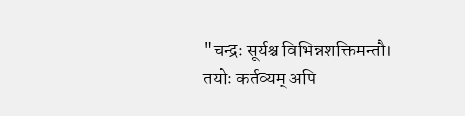"चन्द्रः सूर्यश्च विभिन्नशक्तिमन्तौ। तयोः कर्तव्यम् अपि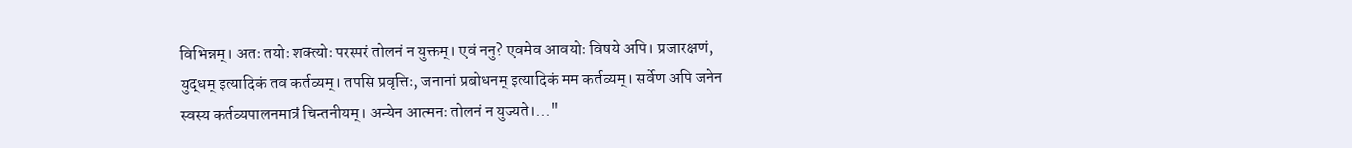विभिन्नम्। अतः तयोः शक्त्योः परस्परं तोलनं न युक्तम्। एवं ननु? एवमेव आवयोः विषये अपि। प्रजारक्षणं, युद्धम् इत्यादिकं तव कर्तव्यम्। तपसि प्रवृत्तिः, जनानां प्रबोधनम् इत्यादिकं मम कर्तव्यम्। सर्वेण अपि जनेन स्वस्य कर्तव्यपालनमात्रं चिन्तनीयम्। अन्येन आत्मनः तोलनं न युज्यते।..."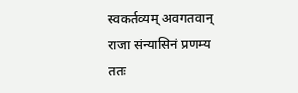स्वकर्तव्यम् अवगतवान् राजा संन्यासिनं प्रणम्य ततः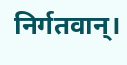निर्गतवान्।